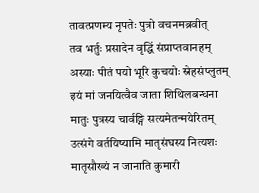तावत्प्रणम्य नृपतेः पुत्रो वचनमब्रवीत्
तव भर्तुः प्रसादेन वृद्धिं संप्राप्तवानहम्
अस्याः पीतं पयो भूरि कुचयोः स्नेहसंप्लुतम्
इयं मां जनयित्वैव जाता शिथिलबन्धना
मातुः पुत्रस्य चार्वङ्गि सत्यमेतन्मयेरितम्
उत्संगे वर्तयिष्यामि मातृसंघस्य नित्यशः
मातृसौख्यं न जानाति कुमारी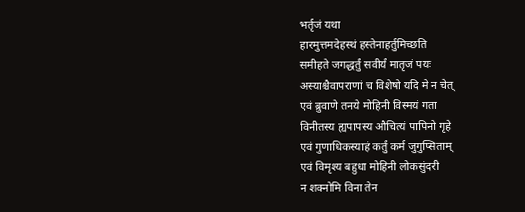भर्तृजं यथा
हारमुत्तमदेहस्थं हस्तेनाहर्तुमिच्छति
समीहते जगद्धर्तुं सवीर्यं मातृजं पयः
अस्याश्चैवापराणां च विशेषो यदि मे न चेत्
एवं ब्रुवाणे तनये मोहिनी विस्मयं गता
विनीतस्य ह्यपापस्य औचित्यं पापिनो गृहे
एवं गुणाधिकस्याहं कर्तुं कर्म जुगुप्सिताम्
एवं विमृश्य बहुधा मोहिनी लोकसुंदरी
न शक्नोमि विना तेन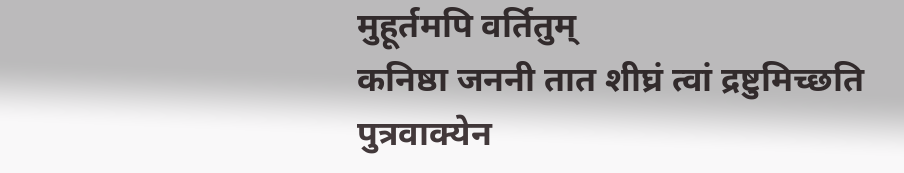मुहूर्तमपि वर्तितुम्
कनिष्ठा जननी तात शीघ्रं त्वां द्रष्टुमिच्छति
पुत्रवाक्येन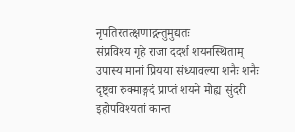नृपतिरतत्क्षणाद्गन्तुमुद्यतः
संप्रविश्य गृहे राजा ददर्श शयनस्थिताम्
उपास्य मानां प्रियया संध्यावल्या शनैः शनैः
दृष्ट्वा रुक्माङ्गदं प्राप्तं शयने मोह्य सुंदरी
इहोपविश्यतां कान्त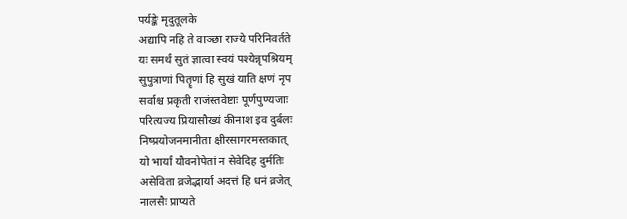पर्यङ्के मृदुतूलके
अद्यापि नहि ते वाञ्छा राज्ये परिनिवर्तते
यः समर्थं सुतं ज्ञात्वा स्वयं पश्येन्नृपश्रियम्
सुपुत्राणां पितॄणां हि सुखं याति क्षणं नृप
सर्वाश्च प्रकृती राजंस्तवेष्टाः पूर्णपुण्यजाः
परित्यज्य प्रियासौख्यं कीनाश इव दुर्बलः
निष्प्रयोजनमानीता क्षीरसागरमस्तकात्
यो भार्यां यौवनोपेतां न सेवेदिह दुर्मतिः
असेविता व्रजेद्भार्या अदत्तं हि धनं व्रजेत्
नालसैः प्राप्यते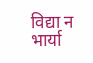विद्या न भार्या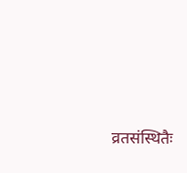व्रतसंस्थितैः